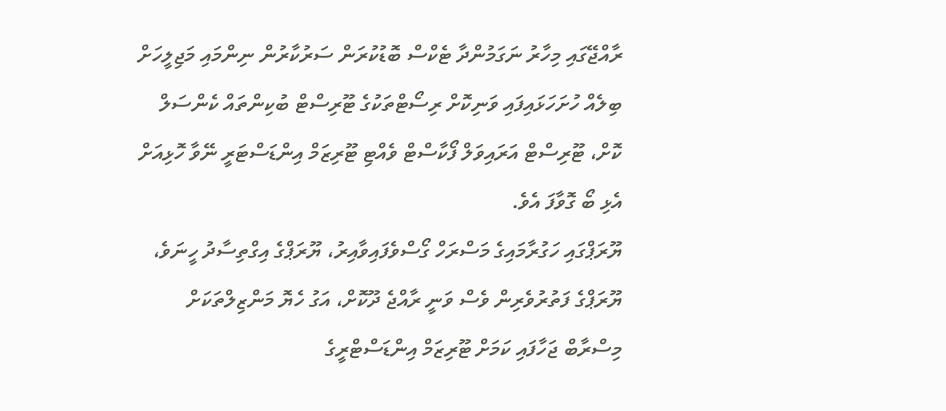ރާއްޖޭގައި މިހާރު ނަގަމުންދާ ޓެކްސް ބޮޑުކުރަން ސަރުކާރުން ނިންމައި މަޖިލީހަށް ބިލެއް ހުށަހަޅައިފައި ވަނިކޮށް ރިސޯޓްތަކުގެ ޓޫރިސްޓް ބުކިންތައް ކެންސަލް ކޮށް، ޓޫރިސްޓް އަރައިވަލް ފޯކާސްޓް ވެއްޓި ޓޫރިޒަމް އިންޑަސްޓަރީ ނޭވާ ހޮޅިއަށް އެޅި ބޯ ގޮވާފަ އެވެ.
ޔޫރަޕްގައި ހަގުރާމައިގެ މަސްރަހް ގޯސްވެފައިވާއިރު، ޔޫރަޕްގެ އިގްތިސާދު ހީނަވެ، ޔޫރަޕްގެ ފަތުރުވެރިން ވެސް ވަނީ ރާއްޖެ ދޫކޮށް، އަގު ހެޔޮ މަންޒިލްތަކަށް މިސްރާބް ޖަހާފައި ކަމަށް ޓޫރިޒަމް އިންޑަސްޓްރީގެ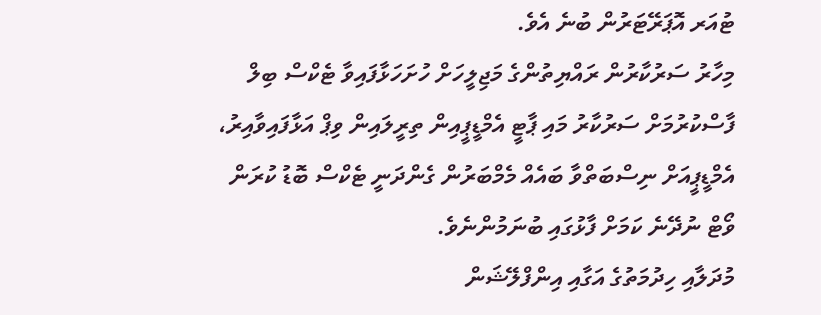ޓުއަރ އޮޕަރޭޓަރުން ބުނެ އެވެ.
މިހާރު ސަރުކާރުން ރައްޔިތުންގެ މަޖިލީހަށް ހުށަހަޅާފައިވާ ޓެކްސް ބިލް ފާސްކުރުމަށް ސަރުކާރު މައި ޕާޓީ އެމްޑީޕީއިން ތިރީލައިން ވިޕް އަޅާފައިވާއިރު، އެމްޑީޕީއަށް ނިސްބަތްވާ ބައެއް މެމްބަރުން ގެންދަނީ ޓެކްސް ބޮޑު ކުރަން ވޯޓް ނުދޭނެ ކަމަށް ފާޅުގައި ބުނަމުންނެވެ.
މުދަލާއި ހިދުމަތުގެ އަގާއި އިންފްލޭޝަން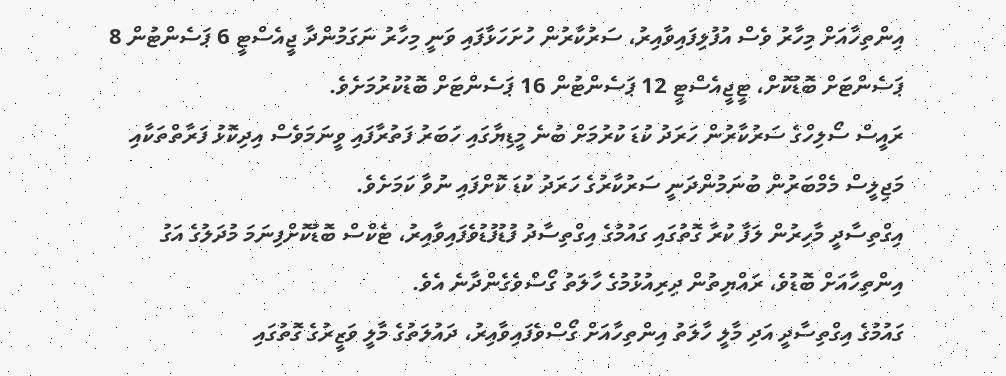އިންތިހާއަށް މިހާރު ވެސް އުފުލިފައިވާއިރު، ސަރުކާރުން ހުށަހަޅާފައި ވަނީ މިހާރު ނަގަމުންދާ ޖީއެސްޓީ 6 ޕަސެންޓުން 8 ޕަސެންޓަށް ބޮޑުކޮށް، ޓީޖީއެސްޓީ 12 ޕަސެންޓުން 16 ޕަސެންޓަށް ބޮޑުކުރުމަށެވެ.
ރައީސް ސޯލިހްގެ ސަރުކާރުން ހަރަދު ކުޑަ ކުރުމަށް ބުނެ މީޑިޔާގައި ހަބަރު ފަތުރާފައި ވީނަމަވެސް އިދިކޮޅު ފަރާތްތަކާއި މަޖިލީސް މެމްބަރުން ބުނަމުންދަނީ ސަރުކާރުގެ ހަރަދު ކުޑަ ކޮށްފައި ނުވާ ކަމަށެވެ.
އިގްތިސާދީ މާހިރުން ލަފާ ކުރާ ގޮތުގައި ގައުމުގެ އިގްތިސާދު ފުޑުފުޑުވެފައިވާއިރު، ޓެކްސް ބޮޑުކޮށްފިނަމަ މުދަލުގެ އަގު އިންތިހާއަށް ބޮޑުވެ، ރައްޔިތުން ދިރިއުޅުމުގެ ހާލަތު ގޯސްވެގެންދާނެ އެވެ.
ގައުމުގެ އިގްތިސާދީ އަދި މާލީ ހާލަތު އިންތިހާއަށް ގޯސްވެފައިވާއިރު، ދައުލަތުގެ މާލީ ވަޒީރުގެ ގޮތުގައި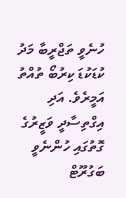ހުނެވީ ތަޖްރީބާ މަދު ކުޑަކުޑަ ކިރުބޯ ތުއްތު އަމީރެވެ. އަދި އިގްތިސާދީ ވަޒީރުގެ ގޮތުގައި ހުންނެވީ ބަގުރޫޓް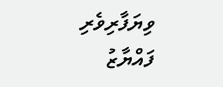ވިޔަފާރިވެރި ފައްޔާޒު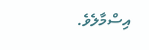އިސްމާލެވެ.